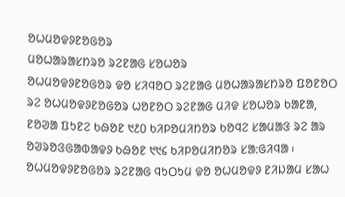ᱚᱦᱢᱚᱫᱽᱱᱚᱜᱚᱨ
ᱢᱚᱦᱟᱨᱟᱥᱴᱨᱚ ᱨᱮᱱᱟᱜ ᱥᱚᱦᱚᱨ
ᱚᱦᱢᱚᱫᱽᱱᱚᱜᱚᱨ ᱫᱚ ᱥᱤᱧᱚᱛ ᱨᱮᱱᱟᱜ ᱢᱚᱦᱟᱨᱟᱥᱴᱨᱚ ᱯᱚᱱᱚᱛ ᱨᱮ ᱚᱦᱢᱚᱫᱽᱱᱚᱜᱚᱨ ᱦᱚᱱᱚᱛ ᱨᱮᱱᱟᱜ ᱢᱤᱫ ᱥᱚᱦᱚᱨ ᱠᱟᱱᱟ, ᱱᱚᱣᱟ ᱯᱩᱱᱮ ᱠᱷᱚᱱ ᱑᱒᱐ ᱠᱤᱞᱚᱢᱤᱴᱚᱨ ᱠᱚᱧᱮ ᱥᱟᱢᱟᱝ ᱨᱮ ᱟᱨ ᱚᱣᱨᱚᱝᱜᱟᱵᱟᱫᱽ ᱠᱷᱚᱱ ᱑᱑᱔ ᱠᱤᱞᱚᱢᱤᱴᱚᱨ ᱥᱟᱺᱜᱤᱧᱟ ᱾ ᱚᱦᱢᱚᱫᱽᱱᱚᱜᱚᱨ ᱨᱮᱱᱟᱜ ᱧᱩᱛᱩᱢ ᱫᱚ ᱚᱦᱢᱚᱫᱽ ᱱᱤᱡᱟᱢ ᱥᱟᱦ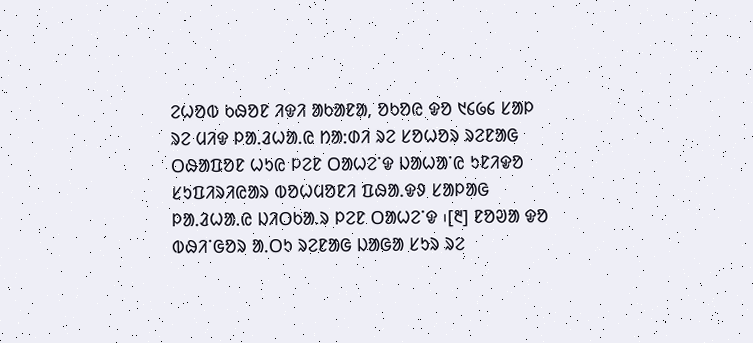ᱮᱦᱚᱵ ᱠᱷᱚᱱ ᱤᱫᱤ ᱟᱠᱟᱱᱟ, ᱚᱠᱚᱭ ᱫᱚ ᱑᱔᱙᱔ ᱥᱟᱞ ᱨᱮ ᱢᱤᱫ ᱞᱟᱹᱲᱦᱟᱹᱭ ᱴᱟᱺᱰᱤ ᱨᱮ ᱥᱚᱦᱚᱨ ᱨᱮᱱᱟᱜ ᱛᱷᱟᱯᱚᱱ ᱦᱩᱭ ᱞᱮᱱ ᱛᱟᱦᱮᱸᱫ ᱡᱟᱦᱟᱸᱭ ᱩᱱᱤᱫᱚ ᱥᱩᱯᱤᱨᱤᱭᱟᱨ ᱵᱚᱦᱢᱚᱱᱤ ᱯᱷᱟᱹᱫᱽ ᱥᱟᱞᱟᱜ ᱞᱟᱹᱲᱦᱟᱹᱭ ᱡᱤᱛᱠᱟᱹᱨ ᱞᱮᱱ ᱛᱟᱦᱮᱸᱫ ᱾[᱓] ᱱᱚᱣᱟ ᱫᱚ ᱵᱷᱤᱸᱜᱚᱨ ᱟᱹᱛᱩ ᱨᱮᱱᱟᱜ ᱡᱟᱜᱟ ᱥᱩᱨ ᱨᱮ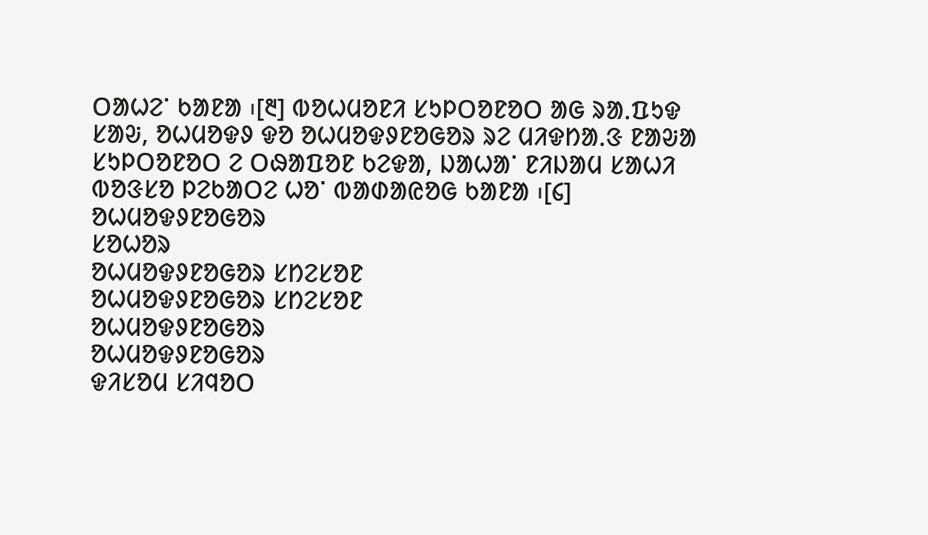ᱛᱟᱦᱮᱸ ᱠᱟᱱᱟ ᱾[᱓] ᱵᱚᱦᱢᱚᱱᱤ ᱥᱩᱞᱛᱚᱱᱚᱛ ᱟᱜ ᱨᱟᱹᱯᱩᱫ ᱥᱟᱶ, ᱚᱦᱢᱚᱫᱽ ᱫᱚ ᱚᱦᱢᱚᱫᱽᱱᱚᱜᱚᱨ ᱨᱮ ᱢᱤᱫᱴᱟᱹᱝ ᱱᱟᱶᱟ ᱥᱩᱞᱛᱚᱱᱚᱛ ᱮ ᱛᱷᱟᱯᱚᱱ ᱠᱮᱫᱟ, ᱡᱟᱦᱟᱸ ᱱᱤᱡᱟᱢ ᱥᱟᱦᱤ ᱵᱚᱝᱥᱚ ᱞᱮᱠᱟᱛᱮ ᱦᱚᱸ ᱵᱟᱰᱟᱭᱚᱜ ᱠᱟᱱᱟ ᱾[᱔]
ᱚᱦᱢᱚᱫᱽᱱᱚᱜᱚᱨ
ᱥᱚᱦᱚᱨ
ᱚᱦᱢᱚᱫᱽᱱᱚᱜᱚᱨ ᱥᱴᱮᱥᱚᱱ
ᱚᱦᱢᱚᱫᱽᱱᱚᱜᱚᱨ ᱥᱴᱮᱥᱚᱱ
ᱚᱦᱢᱚᱫᱽᱱᱚᱜᱚᱨ
ᱚᱦᱢᱚᱫᱽᱱᱚᱜᱚᱨ
ᱫᱤᱥᱚᱢ ᱥᱤᱧᱚᱛ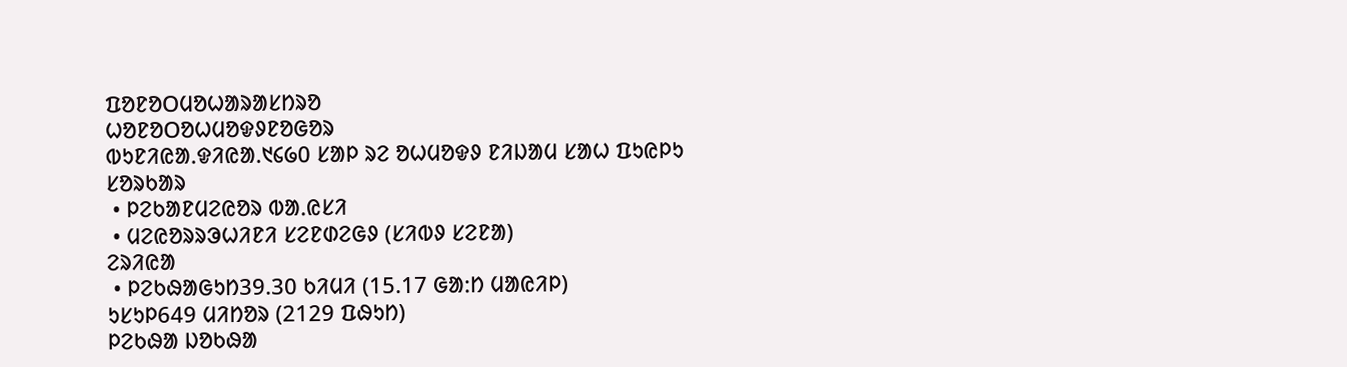ᱯᱚᱱᱚᱛᱢᱚᱦᱟᱨᱟᱥᱴᱨᱚ
ᱦᱚᱱᱚᱛᱚᱦᱢᱚᱫᱽᱱᱚᱜᱚᱨ
ᱵᱩᱱᱤᱭᱟᱹᱫᱤᱭᱟᱹ᱑᱔᱙᱐ ᱥᱟᱞ ᱨᱮ ᱚᱦᱢᱚᱫᱽ ᱱᱤᱡᱟᱢ ᱥᱟᱦ ᱯᱩᱭᱞᱩ
ᱥᱚᱨᱠᱟᱨ
 • ᱞᱮᱠᱟᱱᱢᱮᱭᱚᱨ ᱵᱟᱹᱭᱥᱤ
 • ᱢᱮᱭᱚᱨᱨᱳᱦᱤᱱᱤ ᱥᱮᱱᱰᱮᱜᱽ (ᱥᱤᱵᱽ ᱥᱮᱱᱟ)
ᱮᱨᱤᱭᱟ
 • ᱞᱮᱠᱷᱟᱜᱩᱴ39.30 ᱠᱤᱢᱤ (15.17 ᱜᱟᱺᱴ ᱢᱟᱭᱤᱞ)
ᱩᱥᱩᱞ649 ᱢᱤᱴᱚᱨ (2129 ᱯᱷᱩᱴ)
ᱞᱮᱠᱷᱟ ᱡᱚᱠᱷᱟ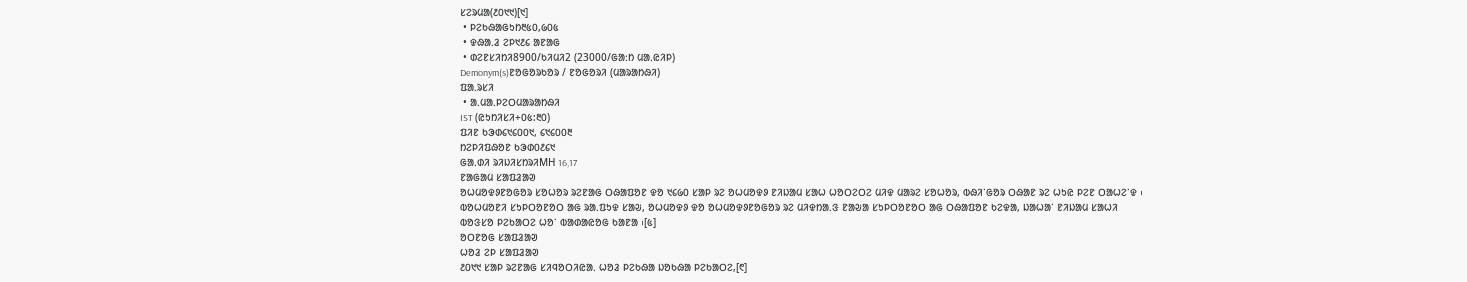ᱥᱮᱨᱢᱟ(᱒᱐᱑᱑)[᱑]
 • ᱞᱮᱠᱷᱟᱜᱩᱴ᱓᱕᱐,᱙᱐᱕
 • ᱫᱷᱟᱹᱲ ᱮᱞ᱑᱒᱔ ᱟᱱᱟᱜ
 • ᱰᱮᱱᱥᱤᱴᱤ8900/ᱠᱤᱢᱤ2 (23000/ᱜᱟᱺᱴ ᱢᱟᱹᱭᱤᱞ)
Demonym(s)ᱱᱚᱜᱚᱨᱠᱚᱨ / ᱱᱚᱜᱚᱨᱤ (ᱢᱟᱨᱟᱴᱷᱤ)
ᱯᱟᱹᱨᱥᱤ
 • ᱟᱹᱢᱟᱹᱞᱮᱛᱢᱟᱨᱟᱴᱷᱤ
IST (ᱭᱩᱴᱤᱥᱤ+᱐᱕:᱓᱐)
ᱯᱤᱱ ᱠᱳᱰ᱔᱑᱔᱐᱐᱑, ᱔᱑᱔᱐᱐᱓
ᱴᱮᱞᱤᱯᱷᱚᱱ ᱠᱳᱰ᱐᱒᱔᱑
ᱜᱟᱹᱰᱤ ᱨᱤᱡᱤᱥᱴᱨᱤMH 16,17
ᱱᱟᱜᱟᱢ ᱥᱟᱯᱲᱟᱣ
ᱚᱦᱢᱚᱫᱽᱱᱚᱜᱚᱨ ᱥᱚᱦᱚᱨ ᱨᱮᱱᱟᱜ ᱛᱷᱟᱯᱚᱱ ᱫᱚ ᱑᱔᱙᱐ ᱥᱟᱞ ᱨᱮ ᱚᱦᱢᱚᱫᱽ ᱱᱤᱡᱟᱢ ᱥᱟᱦ ᱦᱚᱛᱮᱛᱮ ᱢᱤᱫ ᱢᱟᱨᱮ ᱥᱚᱦᱚᱨ, ᱵᱷᱤᱸᱜᱚᱨ ᱛᱷᱟᱱ ᱨᱮ ᱦᱩᱭ ᱞᱮᱱ ᱛᱟᱦᱮᱸᱫ ᱾ ᱵᱚᱦᱢᱚᱱᱤ ᱥᱩᱞᱛᱚᱱᱚᱛ ᱟᱜ ᱨᱟᱹᱯᱩᱫ ᱥᱟᱶ, ᱚᱦᱢᱚᱫᱽ ᱫᱚ ᱚᱦᱢᱚᱫᱽᱱᱚᱜᱚᱨ ᱨᱮ ᱢᱤᱫᱴᱟᱹᱝ ᱱᱟᱶᱟ ᱥᱩᱞᱛᱚᱱᱚᱛ ᱟᱜ ᱛᱷᱟᱯᱚᱱ ᱠᱮᱫᱟ, ᱡᱟᱦᱟᱸ ᱱᱤᱡᱟᱢ ᱥᱟᱦᱤ ᱵᱚᱝᱥᱚ ᱞᱮᱠᱟᱛᱮ ᱦᱚᱸ ᱵᱟᱰᱟᱭᱚᱜ ᱠᱟᱱᱟ ᱾[᱕]
ᱚᱛᱱᱚᱜ ᱥᱟᱯᱲᱟᱣ
ᱦᱚᱲ ᱮᱞ ᱥᱟᱯᱲᱟᱣ
᱒᱐᱑᱑ ᱥᱟᱞ ᱨᱮᱱᱟᱜ ᱥᱤᱧᱚᱛᱤᱭᱟᱹ ᱦᱚᱲ ᱞᱮᱠᱷᱟ ᱡᱚᱠᱷᱟ ᱞᱮᱠᱟᱛᱮ,[᱖]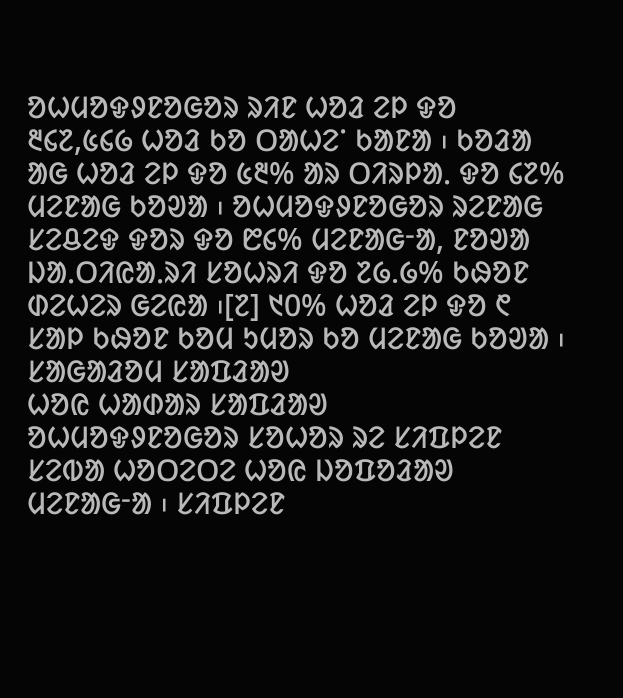ᱚᱦᱢᱚᱫᱽᱱᱚᱜᱚᱨ ᱨᱤᱱ ᱦᱚᱲ ᱮᱞ ᱫᱚ ᱓᱔᱗,᱕᱔᱙ ᱦᱚᱲ ᱠᱚ ᱛᱟᱦᱮᱸ ᱠᱟᱱᱟ ᱾ ᱠᱚᱲᱟ ᱟᱜ ᱦᱚᱲ ᱮᱞ ᱫᱚ ᱕᱓% ᱟᱨ ᱛᱤᱨᱞᱟᱹ ᱫᱚ ᱔᱗% ᱢᱮᱱᱟᱜ ᱠᱚᱣᱟ ᱾ ᱚᱦᱢᱚᱫᱽᱱᱚᱜᱚᱨ ᱨᱮᱱᱟᱜ ᱥᱮᱪᱮᱫ ᱫᱚᱨ ᱫᱚ ᱘᱔% ᱢᱮᱱᱟᱜᱼᱟ, ᱱᱚᱣᱟ ᱡᱟᱹᱛᱤᱭᱟᱹᱨᱤ ᱥᱚᱦᱨᱤ ᱫᱚ ᱗᱙.᱙% ᱠᱷᱚᱱ ᱰᱮᱦᱮᱨ ᱜᱮᱭᱟ ᱾[᱗] ᱑᱐% ᱦᱚᱲ ᱮᱞ ᱫᱚ ᱖ ᱥᱟᱞ ᱠᱷᱚᱱ ᱠᱚᱢ ᱩᱢᱚᱨ ᱠᱚ ᱢᱮᱱᱟᱜ ᱠᱚᱣᱟ ᱾
ᱥᱟᱜᱟᱲᱚᱢ ᱥᱟᱯᱲᱟᱣ
ᱦᱚᱭ ᱦᱟᱰᱟᱨ ᱥᱟᱯᱲᱟᱣ
ᱚᱦᱢᱚᱫᱽᱱᱚᱜᱚᱨ ᱥᱚᱦᱚᱨ ᱨᱮ ᱥᱤᱯᱞᱮᱱ ᱥᱮᱵᱟ ᱦᱚᱛᱮᱛᱮ ᱦᱚᱭ ᱡᱚᱯᱚᱲᱟᱣ ᱢᱮᱱᱟᱜᱼᱟ ᱾ ᱥᱤᱯᱞᱮᱱ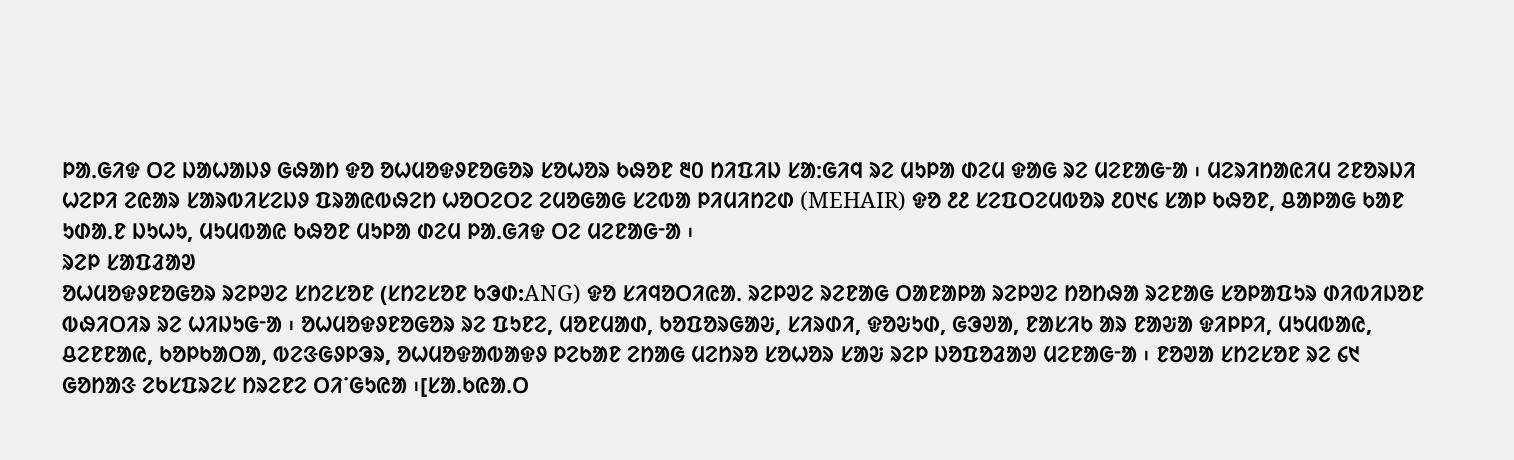ᱞᱟᱹᱜᱤᱫ ᱛᱮ ᱡᱟᱦᱟᱡᱽ ᱜᱷᱟᱴ ᱫᱚ ᱚᱦᱢᱚᱫᱽᱱᱚᱜᱚᱨ ᱥᱚᱦᱚᱨ ᱠᱷᱚᱱ ᱓᱐ ᱴᱤᱯᱤᱡ ᱥᱟᱺᱜᱤᱧ ᱨᱮ ᱢᱩᱞᱟ ᱰᱮᱢ ᱫᱟᱜ ᱨᱮ ᱢᱮᱱᱟᱜᱼᱟ ᱾ ᱢᱮᱨᱤᱴᱟᱭᱤᱢ ᱮᱱᱚᱨᱡᱤ ᱦᱮᱞᱤ ᱮᱭᱟᱨ ᱥᱟᱨᱵᱤᱥᱮᱡᱽ ᱯᱨᱟᱭᱵᱷᱮᱴ ᱦᱚᱛᱮᱛᱮ ᱮᱢᱚᱜᱟᱜ ᱥᱮᱵᱟ ᱞᱤᱢᱤᱴᱮᱰ (MEHAIR) ᱫᱚ ᱒᱒ ᱥᱮᱯᱛᱮᱢᱵᱚᱨ ᱒᱐᱑᱔ ᱥᱟᱞ ᱠᱷᱚᱱ, ᱪᱟᱞᱟᱜ ᱠᱟᱱ ᱩᱰᱟᱹᱱ ᱡᱩᱦᱩ, ᱢᱩᱢᱵᱟᱭ ᱠᱷᱚᱱ ᱢᱩᱞᱟ ᱰᱮᱢ ᱞᱟᱹᱜᱤᱫ ᱛᱮ ᱢᱮᱱᱟᱜᱼᱟ ᱾
ᱨᱮᱞ ᱥᱟᱯᱲᱟᱣ
ᱚᱦᱢᱚᱫᱽᱱᱚᱜᱚᱨ ᱨᱮᱞᱣᱮ ᱥᱴᱮᱥᱚᱱ (ᱥᱴᱮᱥᱚᱱ ᱠᱳᱰ:ANG) ᱫᱚ ᱥᱤᱧᱚᱛᱤᱭᱟᱹ ᱨᱮᱞᱣᱮ ᱨᱮᱱᱟᱜ ᱛᱟᱱᱟᱞᱟ ᱨᱮᱞᱣᱮ ᱴᱚᱴᱷᱟ ᱨᱮᱱᱟᱜ ᱥᱚᱞᱟᱯᱩᱨ ᱰᱤᱵᱤᱡᱚᱱ ᱵᱷᱤᱛᱤᱨ ᱨᱮ ᱦᱤᱡᱩᱜᱼᱟ ᱾ ᱚᱦᱢᱚᱫᱽᱱᱚᱜᱚᱨ ᱨᱮ ᱯᱩᱱᱮ, ᱢᱚᱱᱢᱟᱰ, ᱠᱚᱯᱚᱨᱜᱟᱶ, ᱥᱤᱨᱰᱤ, ᱫᱚᱶᱩᱰ, ᱜᱳᱣᱟ, ᱱᱟᱥᱤᱠ ᱟᱨ ᱱᱟᱶᱟ ᱫᱤᱞᱞᱤ, ᱢᱩᱢᱵᱟᱭ, ᱪᱮᱱᱱᱟᱭ, ᱠᱚᱞᱠᱟᱛᱟ, ᱵᱮᱝᱜᱽᱞᱳᱨ, ᱚᱦᱢᱚᱫᱟᱵᱟᱫᱽ ᱞᱮᱠᱟᱱ ᱮᱴᱟᱜ ᱢᱮᱴᱨᱚ ᱥᱚᱦᱚᱨ ᱥᱟᱶ ᱨᱮᱞ ᱡᱚᱯᱚᱲᱟᱣ ᱢᱮᱱᱟᱜᱼᱟ ᱾ ᱱᱚᱣᱟ ᱥᱴᱮᱥᱚᱱ ᱨᱮ ᱔᱑ ᱜᱚᱴᱟᱝ ᱮᱠᱥᱯᱨᱮᱥ ᱴᱨᱮᱱᱮ ᱛᱤᱸᱜᱩᱭᱟ ᱾[ᱥᱟᱹᱠᱭᱟᱹᱛ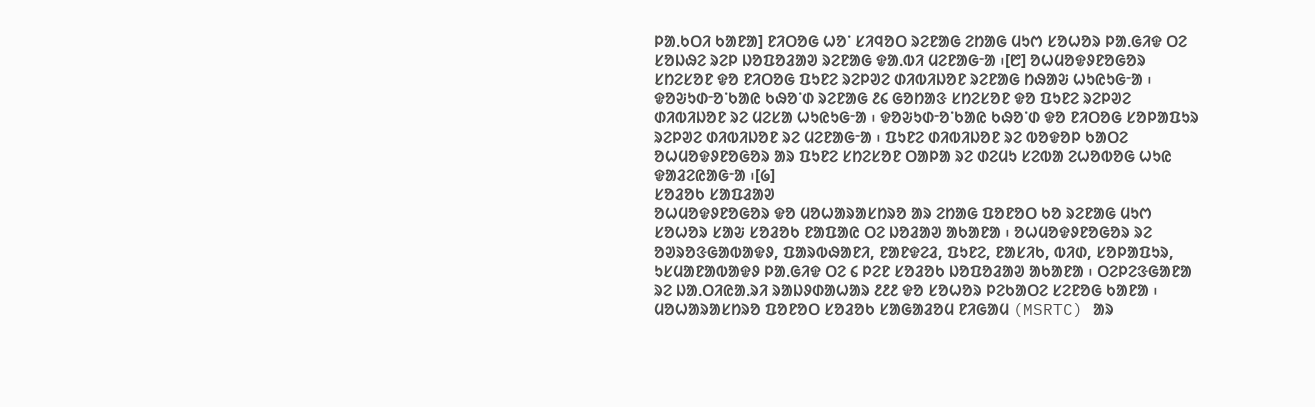ᱞᱟᱹᱠᱛᱤ ᱠᱟᱱᱟ] ᱱᱤᱛᱚᱜ ᱦᱚᱸ ᱥᱤᱧᱚᱛ ᱨᱮᱱᱟᱜ ᱮᱴᱟᱜ ᱢᱩᱬ ᱥᱚᱦᱚᱨ ᱞᱟᱹᱜᱤᱫ ᱛᱮ ᱥᱚᱡᱷᱮ ᱨᱮᱞ ᱡᱚᱯᱚᱲᱟᱣ ᱨᱮᱱᱟᱜ ᱫᱟᱹᱵᱤ ᱢᱮᱱᱟᱜᱼᱟ ᱾[᱘] ᱚᱦᱢᱚᱫᱽᱱᱚᱜᱚᱨ ᱥᱴᱮᱥᱚᱱ ᱫᱚ ᱱᱤᱛᱚᱜ ᱯᱩᱱᱮ ᱨᱮᱞᱣᱮ ᱰᱤᱵᱤᱡᱚᱱ ᱨᱮᱱᱟᱜ ᱴᱷᱟᱶ ᱦᱩᱭᱩᱜᱼᱟ ᱾ ᱫᱚᱶᱩᱰᱼᱚᱸᱠᱟᱭ ᱠᱷᱚᱸᱰ ᱨᱮᱱᱟᱜ ᱒᱔ ᱜᱚᱴᱟᱝ ᱥᱴᱮᱥᱚᱱ ᱫᱚ ᱯᱩᱱᱮ ᱨᱮᱞᱣᱮ ᱰᱤᱵᱤᱡᱚᱱ ᱨᱮ ᱢᱮᱥᱟ ᱦᱩᱭᱩᱜᱼᱟ ᱾ ᱫᱚᱶᱩᱰᱼᱚᱸᱠᱟᱭ ᱠᱷᱚᱸᱰ ᱫᱚ ᱱᱤᱛᱚᱜ ᱥᱚᱞᱟᱯᱩᱨ ᱨᱮᱞᱣᱮ ᱰᱤᱵᱤᱡᱚᱱ ᱨᱮ ᱢᱮᱱᱟᱜᱼᱟ ᱾ ᱯᱩᱱᱮ ᱰᱤᱵᱤᱡᱚᱱ ᱨᱮ ᱵᱚᱫᱚᱞ ᱠᱟᱛᱮ ᱚᱦᱢᱚᱫᱽᱱᱚᱜᱚᱨ ᱟᱨ ᱯᱩᱱᱮ ᱥᱴᱮᱥᱚᱱ ᱛᱟᱞᱟ ᱨᱮ ᱰᱮᱢᱩ ᱥᱮᱵᱟ ᱮᱦᱚᱵᱚᱜ ᱦᱩᱭ ᱫᱟᱲᱮᱭᱟᱜᱼᱟ ᱾[᱙]
ᱥᱚᱲᱚᱠ ᱥᱟᱯᱲᱟᱣ
ᱚᱦᱢᱚᱫᱽᱱᱚᱜᱚᱨ ᱫᱚ ᱢᱚᱦᱟᱨᱟᱥᱴᱨᱚ ᱟᱨ ᱮᱴᱟᱜ ᱯᱚᱱᱚᱛ ᱠᱚ ᱨᱮᱱᱟᱜ ᱢᱩᱬ ᱥᱚᱦᱚᱨ ᱥᱟᱶ ᱥᱚᱲᱚᱠ ᱱᱟᱯᱟᱭ ᱛᱮ ᱡᱚᱲᱟᱣ ᱟᱠᱟᱱᱟ ᱾ ᱚᱦᱢᱚᱫᱽᱱᱚᱜᱚᱨ ᱨᱮ ᱚᱣᱨᱚᱝᱜᱟᱵᱟᱫᱽ, ᱯᱟᱨᱵᱷᱟᱱᱤ, ᱱᱟᱱᱫᱮᱲ, ᱯᱩᱱᱮ, ᱱᱟᱥᱤᱠ, ᱵᱤᱰ, ᱥᱚᱞᱟᱯᱩᱨ, ᱩᱥᱢᱟᱱᱟᱵᱟᱫᱽ ᱞᱟᱹᱜᱤᱫ ᱛᱮ ᱔ ᱞᱮᱱ ᱥᱚᱲᱚᱠ ᱡᱚᱯᱚᱲᱟᱣ ᱟᱠᱟᱱᱟ ᱾ ᱛᱮᱞᱮᱝᱜᱟᱱᱟ ᱨᱮ ᱡᱟᱹᱛᱤᱭᱟᱹᱨᱤ ᱨᱟᱡᱽᱰᱟᱦᱟᱨ ᱒᱒᱒ ᱫᱚ ᱥᱚᱦᱚᱨ ᱞᱮᱠᱟᱛᱮ ᱥᱮᱱᱚᱜ ᱠᱟᱱᱟ ᱾ ᱢᱚᱦᱟᱨᱟᱥᱴᱨᱚ ᱯᱚᱱᱚᱛ ᱥᱚᱲᱚᱠ ᱥᱟᱜᱟᱲᱚᱢ ᱱᱤᱜᱟᱢ (MSRTC) ᱟᱨ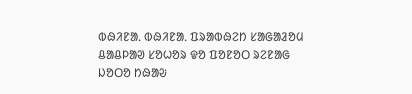ᱵᱷᱤᱱᱟᱹ ᱵᱷᱤᱱᱟᱹ ᱯᱨᱟᱵᱷᱮᱴ ᱥᱟᱜᱟᱲᱚᱢ ᱪᱟᱪᱞᱟᱣ ᱥᱚᱦᱚᱨ ᱫᱚ ᱯᱚᱱᱚᱛ ᱨᱮᱱᱟᱜ ᱡᱚᱛᱚ ᱴᱷᱟᱶ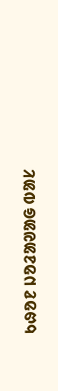ᱠᱷᱚᱱ ᱡᱚᱲᱟᱣᱟᱜ ᱵᱟᱥ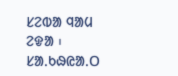ᱥᱮᱵᱟ ᱧᱟᱢ ᱮᱫᱟ ᱾
ᱥᱟᱹᱠᱷᱭᱟᱹᱛ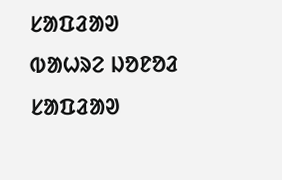ᱥᱟᱯᱲᱟᱣ
ᱵᱟᱦᱨᱮ ᱡᱚᱱᱚᱲ ᱥᱟᱯᱲᱟᱣ